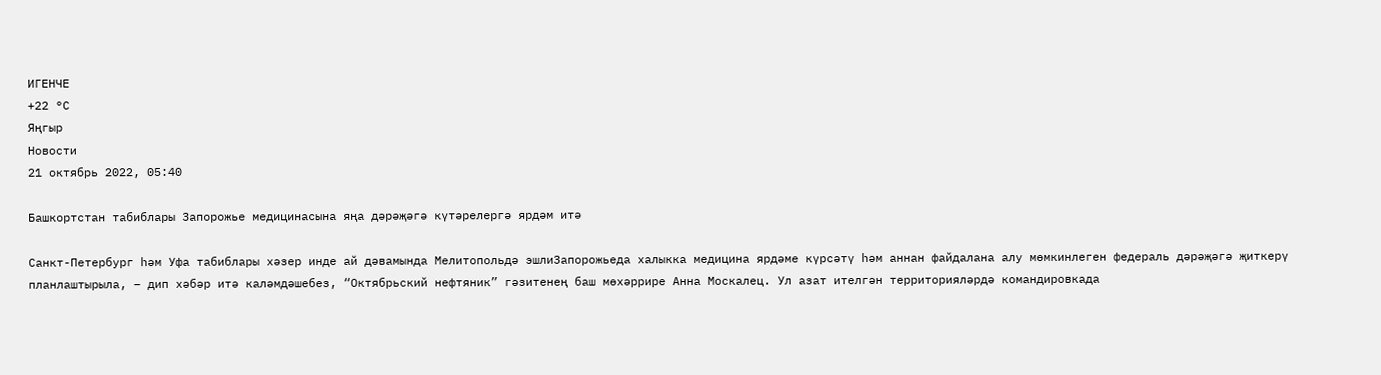ИГЕНЧЕ
+22 °С
Яңгыр
Новости
21 октябрь 2022, 05:40

Башкортстан табиблары Запорожье медицинасына яңа дәрәҗәгә күтәрелергә ярдәм итә

Санкт-Петербург һәм Уфа табиблары хәзер инде ай дәвамында Мелитопольдә эшлиЗапорожьеда халыкка медицина ярдәме күрсәтү һәм аннан файдалана алу мөмкинлеген федераль дәрәҗәгә җиткерү планлаштырыла, – дип хәбәр итә каләмдәшебез, “Октябрьский нефтяник” гәзитенең баш мөхәррире Анна Москалец. Ул азат ителгән территорияләрдә командировкада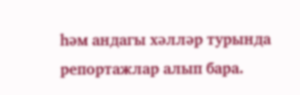һәм андагы хәлләр турында репортажлар алып бара.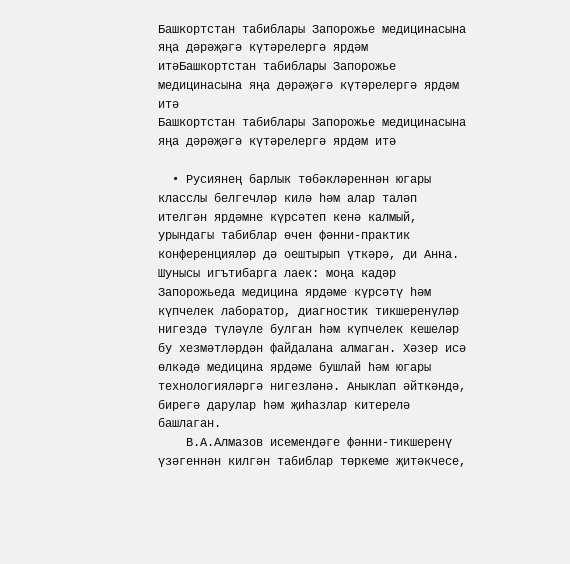Башкортстан табиблары Запорожье медицинасына яңа дәрәҗәгә күтәрелергә ярдәм итәБашкортстан табиблары Запорожье медицинасына яңа дәрәҗәгә күтәрелергә ярдәм итә
Башкортстан табиблары Запорожье медицинасына яңа дәрәҗәгә күтәрелергә ярдәм итә

  • Русиянең барлык төбәкләреннән югары класслы белгечләр килә һәм алар таләп ителгән ярдәмне күрсәтеп кенә калмый, урындагы табиблар өчен фәнни-практик конференцияләр дә оештырып үткәрә, ди Анна. Шунысы игътибарга лаек: моңа кадәр Запорожьеда медицина ярдәме күрсәтү һәм күпчелек лаборатор, диагностик тикшеренүләр нигездә түләүле булган һәм күпчелек кешеләр бу хезмәтләрдән файдалана алмаган. Хәзер исә өлкәдә медицина ярдәме бушлай һәм югары технологияләргә нигезләнә. Аныклап әйткәндә, бирегә дарулар һәм җиһазлар китерелә башлаган.
    В.А.Алмазов исемендәге фәнни-тикшеренү үзәгеннән килгән табиблар төркеме җитәкчесе,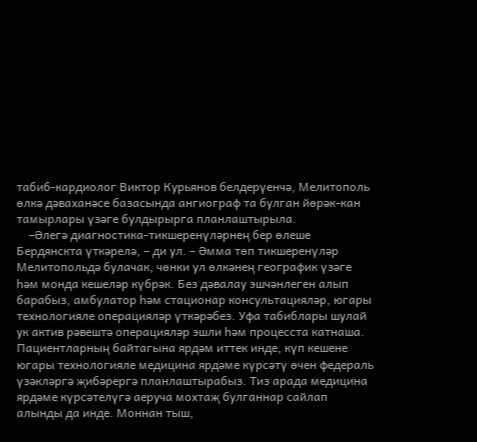табиб-кардиолог Виктор Курьянов белдерүенчә, Мелитополь өлкә дәваханәсе базасында ангиограф та булган йөрәк-кан тамырлары үзәге булдырырга планлаштырыла.
    –Әлегә диагностика-тикшеренүләрнең бер өлеше Бердянскта үткәрелә, – ди ул. – Әмма төп тикшеренүләр Мелитопольдә булачак, чөнки ул өлкәнең географик үзәге һәм монда кешеләр күбрәк. Без дәвалау эшчәнлеген алып барабыз, амбулатор һәм стационар консультацияләр, югары технологияле операцияләр үткәрәбез. Уфа табиблары шулай ук актив рәвештә операцияләр эшли һәм процесста катнаша. Пациентларның байтагына ярдәм иттек инде, күп кешене югары технологияле медицина ярдәме күрсәтү өчен федераль үзәкләргә җибәрергә планлаштырабыз. Тиз арада медицина ярдәме күрсәтелүгә аеруча мохтаҗ булганнар сайлап алынды да инде. Моннан тыш,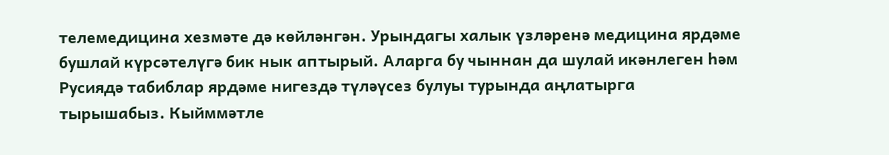телемедицина хезмәте дә көйләнгән. Урындагы халык үзләренә медицина ярдәме бушлай күрсәтелүгә бик нык аптырый. Аларга бу чыннан да шулай икәнлеген һәм Русиядә табиблар ярдәме нигездә түләүсез булуы турында аңлатырга тырышабыз. Кыйммәтле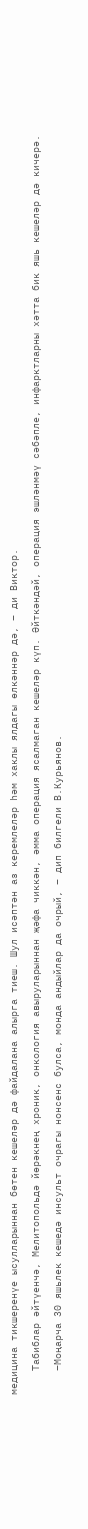медицина тикшеренүе ысулларыннан бөтен кешеләр дә файдалана алырга тиеш. Шул исәптән аз керемлеләр һәм хаклы ялдагы өлкәннәр дә, – ди Виктор.
    Табиблар әйтүенчә, Мелитопольдә йөрәкнең хроник, онкология авыруларыннан җәфа чиккән, әмма операция ясалмаган кешеләр күп. Әйткәндәй, операция эшләнмәү сәбәпле, инфарктларны хәтта бик яшь кешеләр дә кичерә.
    –Моңарча 30 яшьлек кешедә инсульт очрагы нонсенс булса, монда андыйлар да очрый, – дип билгели В.Курьянов.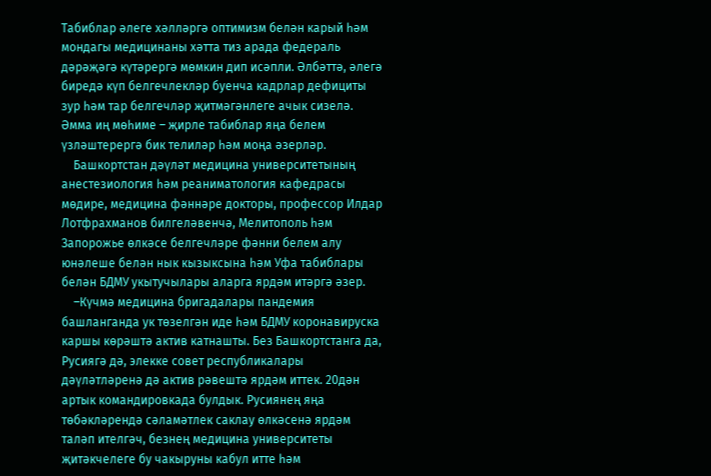Табиблар әлеге хәлләргә оптимизм белән карый һәм мондагы медицинаны хәтта тиз арада федераль дәрәҗәгә күтәрергә мөмкин дип исәпли. Әлбәттә, әлегә биредә күп белгечлекләр буенча кадрлар дефициты зур һәм тар белгечләр җитмәгәнлеге ачык сизелә. Әмма иң мөһиме – җирле табиблар яңа белем үзләштерергә бик телиләр һәм моңа әзерләр.
    Башкортстан дәүләт медицина университетының анестезиология һәм реаниматология кафедрасы мөдире, медицина фәннәре докторы, профессор Илдар Лотфрахманов билгеләвенчә, Мелитополь һәм Запорожье өлкәсе белгечләре фәнни белем алу юнәлеше белән нык кызыксына һәм Уфа табиблары белән БДМУ укытучылары аларга ярдәм итәргә әзер.
    –Күчмә медицина бригадалары пандемия башланганда ук төзелгән иде һәм БДМУ коронавируска каршы көрәштә актив катнашты. Без Башкортстанга да, Русиягә дә, элекке совет республикалары дәүләтләренә дә актив рәвештә ярдәм иттек. 20дән артык командировкада булдык. Русиянең яңа төбәкләрендә сәламәтлек саклау өлкәсенә ярдәм таләп ителгәч, безнең медицина университеты җитәкчелеге бу чакыруны кабул итте һәм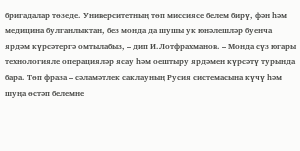бригадалар төзеде. Университетның төп миссиясе белем бирү, фән һәм медицина булганлыктан, без монда да шушы ук юнәлешләр буенча ярдәм күрсәтергә омтылабыз, – дип И.Лотфрахманов. – Монда сүз югары технологияле операцияләр ясау һәм оештыру ярдәмен күрсәтү турында бара. Төп фраза – сәламәтлек саклауның Русия системасына күчү һәм шуңа өстәп белемне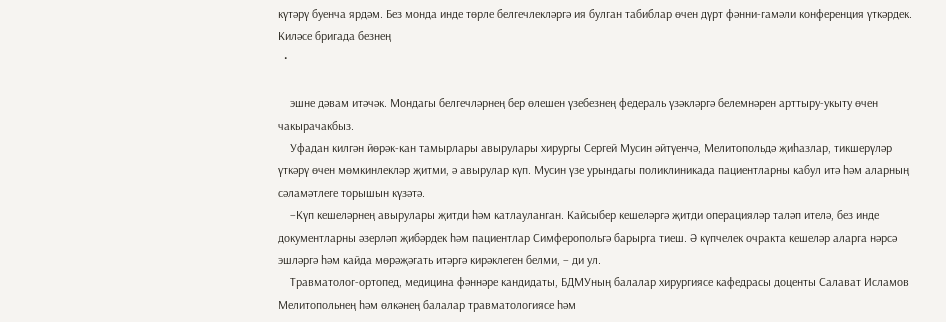күтәрү буенча ярдәм. Без монда инде төрле белгечлекләргә ия булган табиблар өчен дүрт фәнни-гамәли конференция үткәрдек. Киләсе бригада безнең
  •

    эшне дәвам итәчәк. Мондагы белгечләрнең бер өлешен үзебезнең федераль үзәкләргә белемнәрен арттыру-укыту өчен чакырачакбыз.
    Уфадан килгән йөрәк-кан тамырлары авырулары хирургы Сергей Мусин әйтүенчә, Мелитопольдә җиһазлар, тикшерүләр үткәрү өчен мөмкинлекләр җитми, ә авырулар күп. Мусин үзе урындагы поликлиникада пациентларны кабул итә һәм аларның сәламәтлеге торышын күзәтә.
    –Күп кешеләрнең авырулары җитди һәм катлауланган. Кайсыбер кешеләргә җитди операцияләр таләп ителә, без инде документларны әзерләп җибәрдек һәм пациентлар Симферопольгә барырга тиеш. Ә күпчелек очракта кешеләр аларга нәрсә эшләргә һәм кайда мөрәҗәгать итәргә кирәклеген белми, – ди ул.
    Травматолог-ортопед, медицина фәннәре кандидаты, БДМУның балалар хирургиясе кафедрасы доценты Салават Исламов Мелитопольнең һәм өлкәнең балалар травматологиясе һәм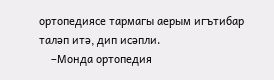ортопедиясе тармагы аерым игътибар таләп итә, дип исәпли.
    –Монда ортопедия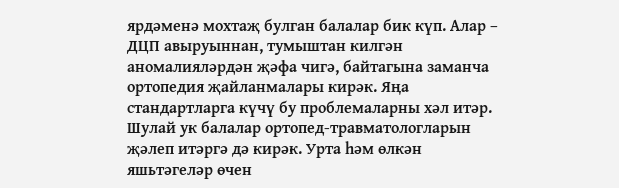ярдәменә мохтаҗ булган балалар бик күп. Алар – ДЦП авыруыннан, тумыштан килгән аномалияләрдән җәфа чигә, байтагына заманча ортопедия җайланмалары кирәк. Яңа стандартларга күчү бу проблемаларны хәл итәр. Шулай ук балалар ортопед-травматологларын җәлеп итәргә дә кирәк. Урта һәм өлкән яшьтәгеләр өчен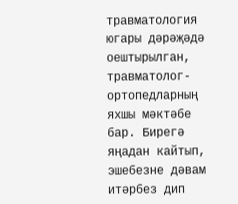травматология югары дәрәҗәдә оештырылган, травматолог-ортопедларның яхшы мәктәбе бар. Бирегә яңадан кайтып, эшебезне дәвам итәрбез дип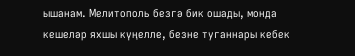ышанам. Мелитополь безгә бик ошады, монда кешеләр яхшы күңелле, безне туганнары кебек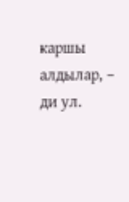каршы алдылар, – ди ул.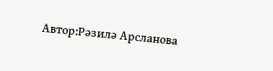Автор:Рәзилә Арсланова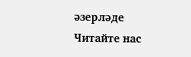әзерләде
Читайте нас